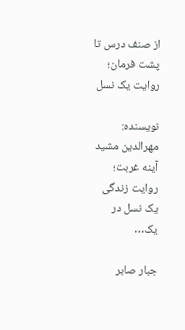از صنف درس تا پشت فرمان؛ روایت یک نسل

نویسنده: مهرالدین مشید آینه غربت؛ روایت زندگی یک نسل در یک…

جبار صابر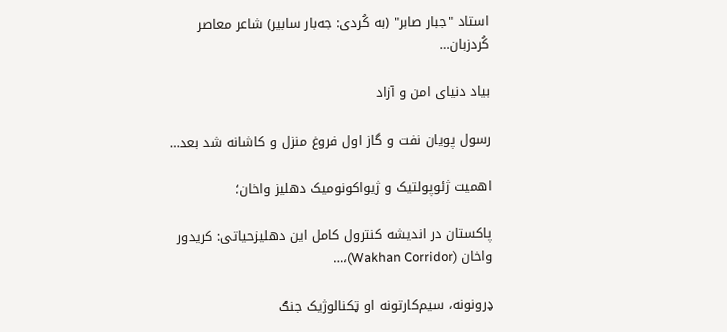استاد "جبار صابر" (به کُردی: جەبار سابیر) شاعر معاصر کُردزبان…

بیاد دنیای امن و آزاد

رسول پویان نفت و گاز اول فروغ منزل و کاشانه شد بعد…

اهمیت ژئوپولتیک و ژیواکونومیک دهلیز واخان؛

پاکستان در اندیشه کنترول کامل این دهلیزحیاتی: کریدور واخان (Wakhan Corridor)،…

ډرونونه، سیم‌کارتونه او ټکنالوژیک جنګ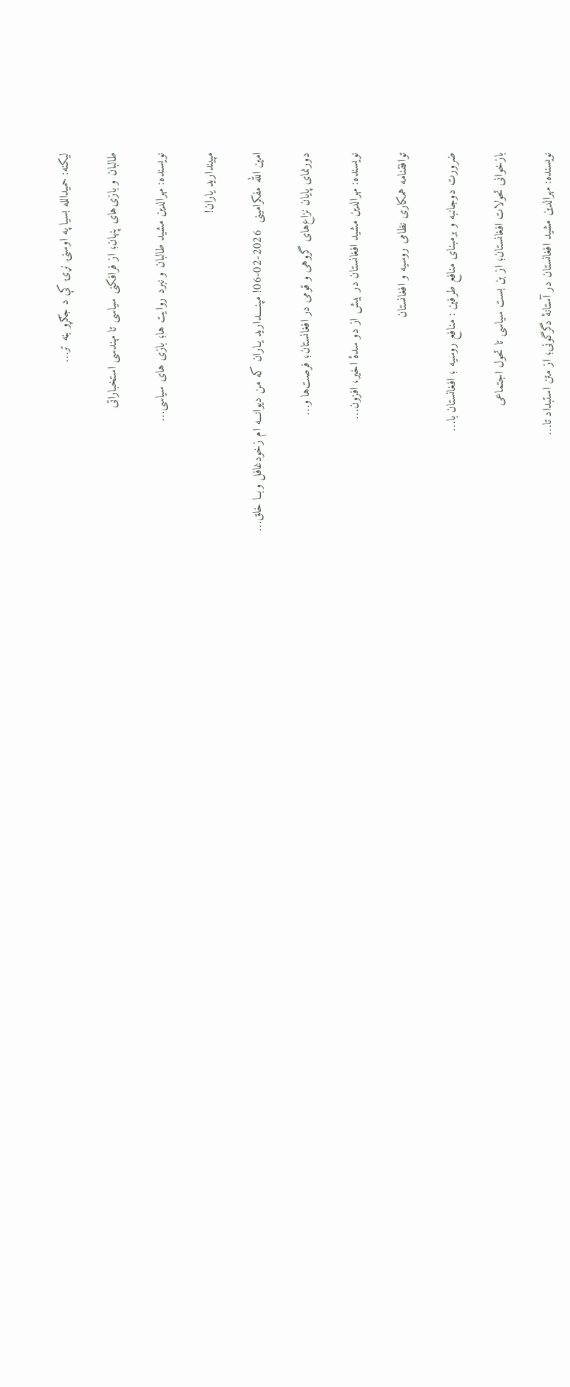ليکنه: حميدالله بسيا په اوسنۍ نړۍ کې د جګړو بڼه تر…

طالبان و بازی‌های پنهان؛ از فرافکنی سیاسی تا مهندسی استخباراتی

نویسنده: مهرالدین مشید طالبان و نبرد روایت ها؛ بازی های سیاسی…

مپیندارید یاران!

امین الله مفکرامینی  2026-02-06! مپنــــدارید یـاران که من دیوانـــه ام زخودغافل وبــا خلق…

دورنمای پایان نزاع‌های گروهی و قومی در افغانستان؛ فرصت‌ها و…

نویسنده: مهرالدین مشید افغانستان در بیش از دو سدهٔ اخیر، افزون…

توافقنامه همکاری نظامی روسیه و افغانستان

ضرورت دوجانبه و برمبنای منافع طرفین : منافع روسیه ؛ افغانستان با…

بازخوانی تحولات افغانستان؛ از بن بست سیاسی تا تحول اجتماعی

نویسنده: مهرالدین مشید افغانستان در آستانهٔ دگرگونی؛ از متن استبداد تا…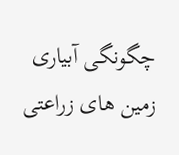چگونگی آبیاری  زمین های زراعتی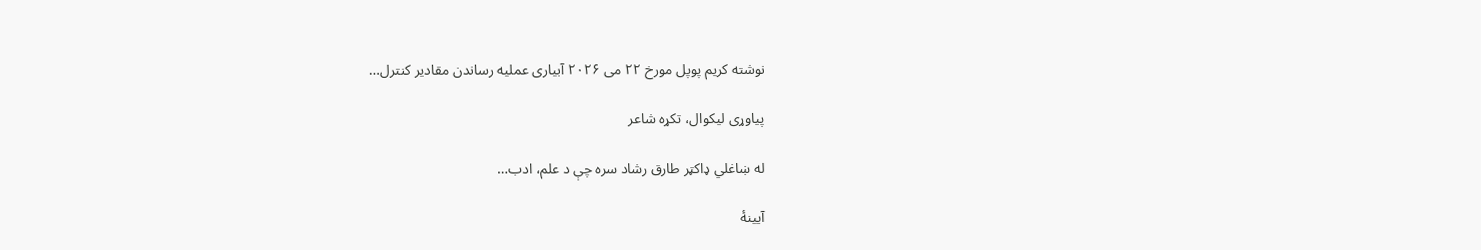نوشته کریم پوپل مورخ ۲۲ می ۲۰۲۶ آبیاری عملیه رساندن مقادیر کنترل…

پیاوړی لیکوال، تکړه شاعر

له ښاغلي ډاکټر طارق رشاد سره چې د علم، ادب…

آیینۀ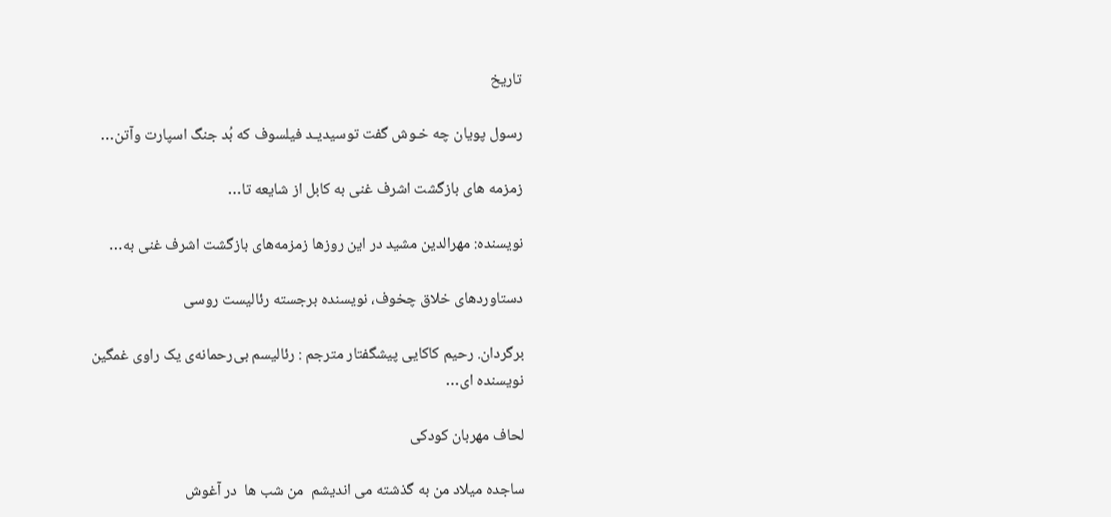تاریخ

رسول پویان چه خـوش گفت توسیدیـد فیلسوف که بُد جنگ اسپارت وآتن…

زمزمه های بازگشت اشرف غنی به کابل از شایعه تا…

نویسنده: مهرالدین مشید در این روزها زمزمه‌های بازگشت اشرف غنی به…

دستاوردهای خلاق چخوف، نویسنده برجسته رئالیست روسی

برگردان. رحیم کاکایی پیشگفتار مترجم : رئالیسم بی‌رحمانه‌ی یک راوی غمگین  نویسنده ای…

لحاف مهربان کودکی

ساجده میلاد من به گذشته می اندیشم  من شب ها  در آغوش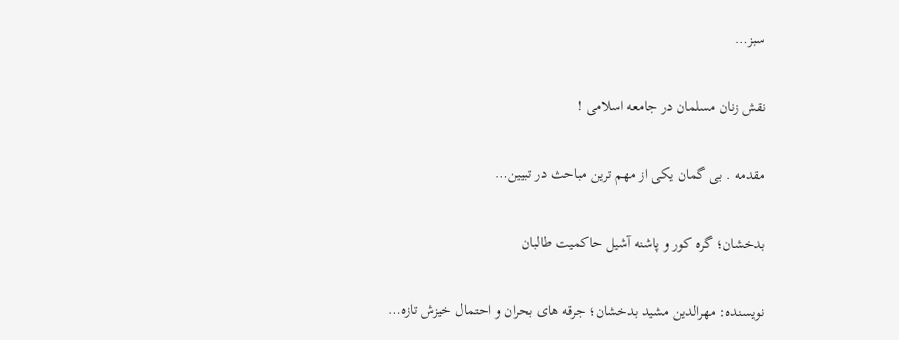سبز…

نقش زنان مسلمان در جامعه اسلامی !

مقدمه . بی گمان یکی از مهم ترین مباحث در تبیین…

بدخشان؛ گره کور و پاشنه آشیل حاکمیت طالبان

نویسنده: مهرالدین مشید بدخشان؛ جرقه های بحران و احتمال خیزش تازه…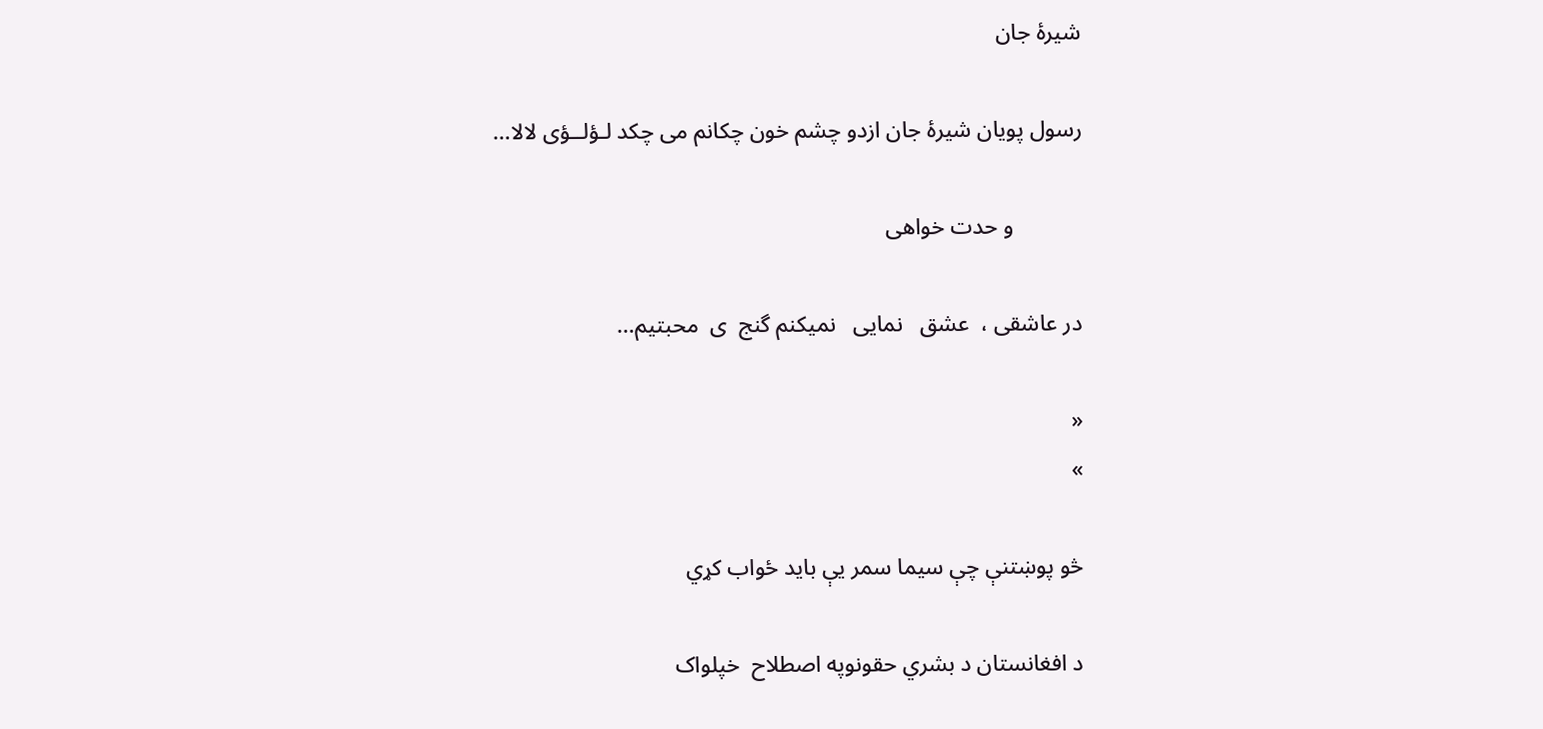شیرۀ جان

رسول پویان شیرۀ جان ازدو چشم خون چکانم می چکد لـؤلــؤی لالا…

            و حدت خواهی

در عاشقی ،  عشق   نمایی   نمیکنم گنج  ی  محبتیم…

«
»

څو پوښتنې چې سيما سمر يې بايد ځواب کړي

د افغانستان د بشري حقونوپه اصطلاح  خپلواک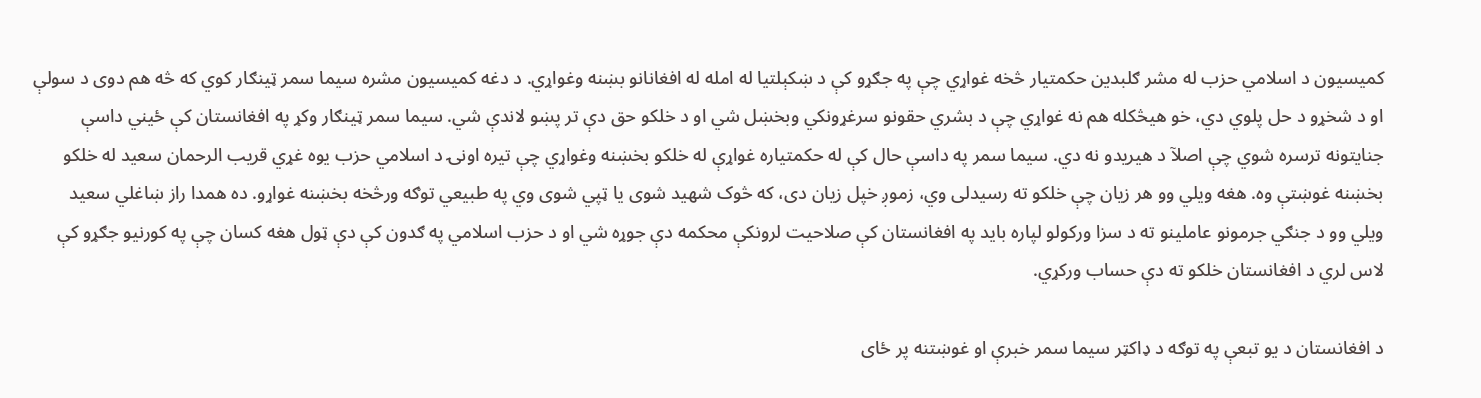کمیسیون د اسلامي حزب له مشر ګلبدین حکمتیار څخه غواړي چې په جګړو کې د ښکېلتیا له امله له افغانانو بښنه وغواړي. د دغه کمیسیون مشره سیما سمر ټینګار کوي‌ که څه هم دوی د سولې او د شخړو د حل پلوي دي، خو هیڅکله هم نه غواړي چې د بشري حقونو سرغړونکي وبخښل شي او د خلکو حق دې تر پښو لاندې شي. سیما سمر ټینګار وکړ په افغانستان کې ځیني داسې جنایتونه ترسره شوي چې اصلآ د هیریدو نه دي. سيما سمر په داسې حال کې له حکمتياره غواړې له خلکو بخښنه وغواړي چې تیره اونۍ د اسلامي حزب یوه غړي قریب الرحمان سعید له خلکو بخښنه غوښتې وه. هغه ویلي وو هر زیان چې خلکو ته رسیدلی وي، زموږ خپل زیان دی، که څوک شهید شوی یا ټپي شوی وي په طبیعي توګه ورڅخه بخښنه غواړو. ده همدا راز ښاغلي سعید ویلي وو د جنګي جرمونو عاملینو ته د سزا ورکولو لپاره باید په افغانستان کې صلاحیت لرونکې محکمه دې جوړه شي او د حزب اسلامي په ګدون کې دې ټول هغه کسان چې په کورنیو جګړو کې لاس لري د افغانستان خلکو ته دې حساب ورکړي.

د افغانستان د يو تبعې په توګه د ډاکټر سيما سمر خبرې او غوښتنه پر ځای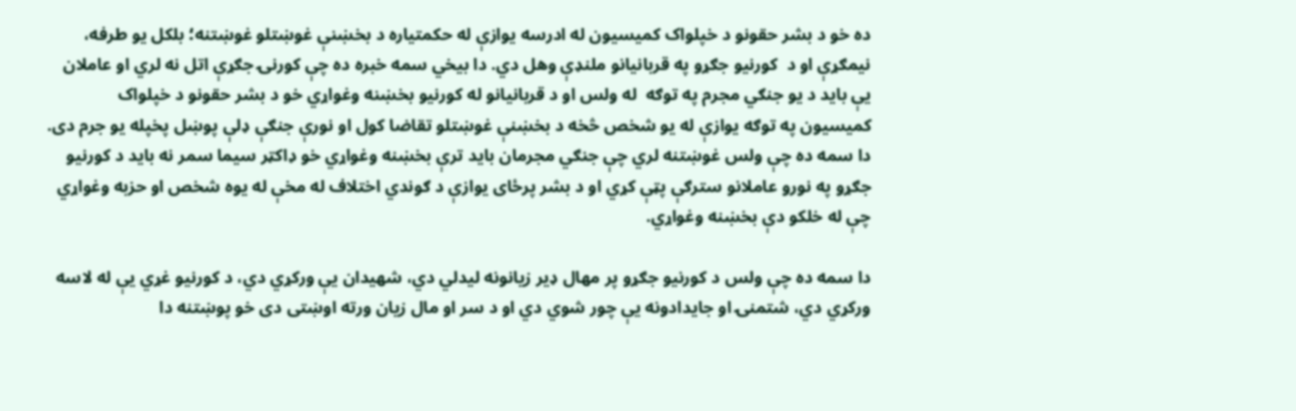ده خو د بشر حقونو د خپلواک کميسيون له ادرسه يوازې له حکمتياره د بخښنې غوښتلو غوښتنه؛ بلکل يو طرفه، نيمګړې او د  کورنيو جګړو په قربانيانو ملنډې وهل دي. دا بيخي سمه خبره ده چې کورنۍ جګړې اتل نه لري او عاملان يې بايد د يو جنګي مجرم په توګه  له ولس او د قربانيانو له کورنيو بخښنه وغواړي خو د بشر حقونو د خپلواک کميسيون په توګه يوازې له يو شخص څخه د بخښنې غوښتلو تقاضا کول او نورې جنګې ډلې پوښل پخپله يو جرم دی. دا سمه ده چې ولس غوښتنه لري چې جنګي مجرمان بايد ترې بخښنه وغواړي خو ډاکټر سيما سمر نه بايد د کورنيو جګړو په نورو عاملانو سترګې پټې کړي او د بشر پرځای يوازې د ګوندي اختلاف له مخې له يوه شخص او حزبه وغواړي چې له خلکو دې بخښنه وغواړي.

دا سمه ده چې ولس د کورنيو جګړو پر مهال ډیر زيانونه ليدلي دي، شهيدان يې ورکړي دي، د کورنيو غړي يې له لاسه ورکړي دي، شتمنۍ او جايدادونه يې چور شوي دي او د سر او مال زيان ورته اوښتی دی خو پوښتنه دا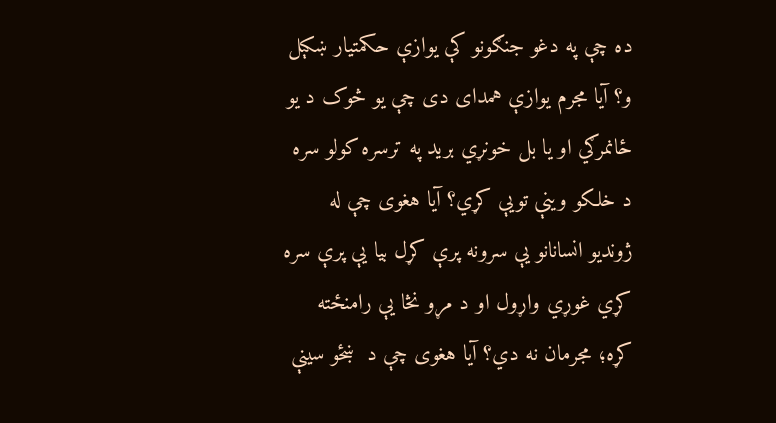ده چې په دغو جنګونو کې يوازې حکمتيار ښکېل و؟ آیا مجرم يوازې همدای دی چې يو څوک د يو ځانمرګي او يا بل خونړي بريد په ترسره کولو سره د خلکو وينې تويې کړي؟ آيا هغوی چې له ژونديو انسانانو يې سرونه پرې کړل بيا يې پرې سره کړي غوړي واړول او د مړو نڅا يې رامنځته کړه؛ مجرمان نه دي؟ آیا هغوی چې د  ښځو سينې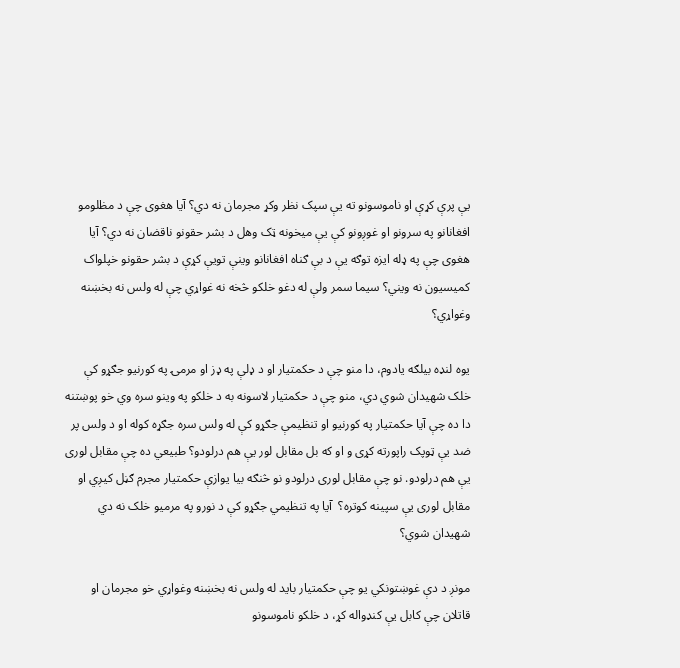يې پرې کړې او ناموسونو ته يې سپک نظر وکړ مجرمان نه دي؟ آیا هغوی چې د مظلومو افغانانو په سرونو او غوږونو کې يې ميخونه ټک وهل د بشر حقونو ناقضان نه دي؟ آيا هغوی چې په ډله ايزه توګه يې د بې ګناه افغانانو وينې تويې کړې د بشر حقونو خپلواک کميسيون نه ويني؟ سيما سمر ولې له دغو خلکو څخه نه غواړي چې له ولس نه بخښنه وغواړي؟

يوه لنډه بيلګه يادوم، دا منو چې د حکمتيار او د ډ‌لې په ډز او مرمۍ په کورنيو جګړو کې خلک شهيدان شوي دي، منو چې د حکمتيار لاسونه به د خلکو په وينو سره وي خو پوښتنه دا ده چې آيا حکمتيار په کورنيو او تنظيمې جګړو کې له ولس سره جګړه کوله او د ولس پر ضد يې ټوپک راپورته کړی و او که بل مقابل لور يې هم درلودو؟ طبيعي ده چې مقابل لوری يې هم درلودو. نو چې مقابل لوری درلودو نو څنګه بیا یوازې حکمتيار مجرم ګڼل کيږي او مقابل لوری يې سپينه کوتره؟  آيا په تنظيمي جګړو کې د نورو په مرميو خلک نه دي شهيدان شوي؟

مونږ د دې غوښتونکي يو چې حکمتيار بايد له ولس نه بخښنه وغواړي خو مجرمان او قاتلان چې کابل يې کنډواله کړ، د خلکو ناموسونو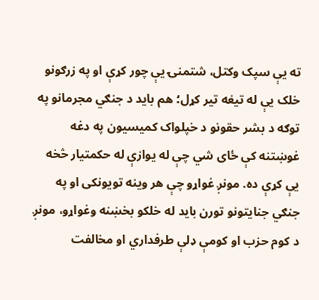ته يې سپک وکتل، شتمنۍ يې چور کړې او په زرګونو خلک يې له تيغه تير کړل؛ هم بايد د جنګي مجرمانو په توګه د بشر حقونو د خپلواک کميسيون په دغه غوښتنه کې ځای شي چې له يوازې له حکمتيار څخه يې کړې ده. مونږ غواړو چې هر وينه تويونکی او په جنګي جنايتونو تورن بايد له خلکو بخښنه وغواړو، مونږ د کوم حزب او کومې ډلې طرفداري او مخالفت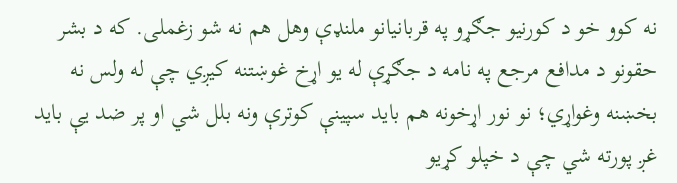نه کوو خو د کورنيو جګړو په قربانيانو ملنډې وهل هم نه شو زغملی. که د بشر حقونو د مدافع مرجع په نامه د جګړې له یو اړخ غوښتنه کيږي چې له ولس نه بخښنه وغواړي؛ نو نور اړخونه هم بايد سپينې کوترې ونه بلل شي او پر ضد يې باید غږ پورته شي چې د خپلو کړيو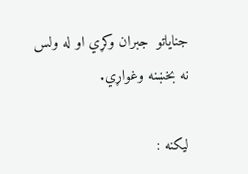جنایاتو  جبران وکړي او له ولس نه بخښنه وغواړي.

لیکنه :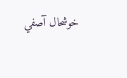خوشحال آصفي